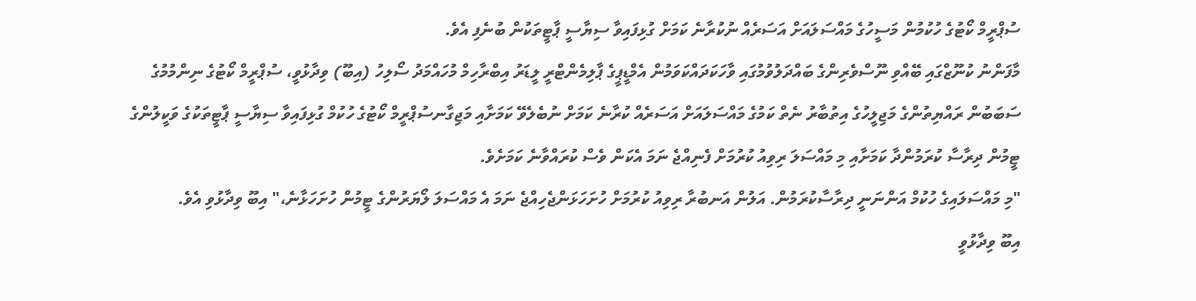ސުޕްރީމް ކޯޓުގެ ހުކުމުން މަސީހުގެ މައްސަލައަށް އަސަރެއް ނުކުރާނެ ކަމަށް ގުޅިފައިވާ ސިޔާސީ ޕާޓީތަކުން ބުނެފި އެވެ.
މާފަންނު ކުނޫޒްގައި ބޭއްވި ނޫސްވެރިންގެ ބައްދަލުވުމުގައި ވާހަކަދައްކަވަމުން އެމްޑީޕީގެ ޕާލިމެންޓްރީ ލީޑަރު އިބްރާހިމް މުހައްމަދު ސޯލިހު (އިބޫ) ވިދާޅުވީ، ސުޕްރީމް ކޯޓުގެ ނިންމުމުގެ ސަބަބުން ރައްޔިތުންގެ މަޖިލީހުގެ އިތުބާރު ނެތް ކަމުގެ މައްސަލައަށް އަސަރެއް ކުރާނެ ކަމަށް ނުބެލެވޭ ކަމަށާއި މަޖިގާނސުޕްރީމް ކޯޓުގެ ހުކުމް ގުޅިފައިވާ ސިޔާސީ ޕާޓީތަކުގެ ވަކީލުންގެ ޓީމުން ދިރާސާ ކުރަމުންދާ ކަމަށާއި މި މައްސަލަ ރިވިއު ކުރުމަށް ފެނިއްޖެ ނަމަ އެކަން ވެސް ކުރައްވާނެ ކަމަށެވެ.
"މި މައްސަލައިގެ ހުކުމް އަންނަނީ ދިރާސާކުރަމުން. އަލުން އަނބުރާ ރިވިއު ކުރުމަށް ހުށަހަޅަންޖެހިއްޖެ ނަމަ އެ މައްސަލަ ލޯޔަރުންގެ ޓީމުން ހުށަހަޅާނެ،" އިބޫ ވިދާޅުވި އެވެ.
އިބޫ ވިދާޅުވީ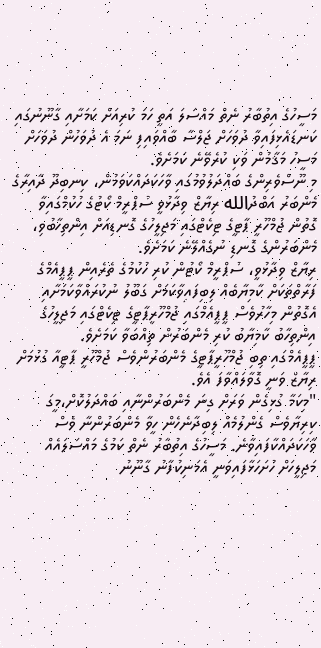މަސީހުގެ އިތުބާރު ނެތް މައްސަލަ އަތީ ހަމަ ކުރިއަށް ކަމަށާއި ގާނޫނުގައި ކަނޑައެޅިފައިވާ ދުވަހަށް ޖަލްސާ ބާއްވައިފި ނަމަ އެ ދުވަހުން ދުވަހަށް މަސީހު މަޤާމުން ވަކި ކުރެވޭނެ ކަމަށެވެ.
މި ނޫސްވެރިންގެ ބައްދަލުވުމުގައި ވާހަކަދައްކަވަމުން، ކިނބިދޫ ދާއިރާގެ މެންބަރު އަބްދުالله ރިޔާޒް ވިދާޅުވީ ސުޕްރީމް ކޯޓުގެ ހުކުމްގައިވާ ގޮތުން ޖުމްހޫރީ ޕާޓީގެ ޓިކެޓްގައި މަޖިލީހުގެ ގޮނޑިއަށް އިންތިހާބުވި، މެންބަރުންގެ ގޮނޑި ނުގެއްލޭނެ ކަމަށެވެ.
ރިޔާޒް ވިދާޅުވީ، ސުޕްރީމް ކޯޓުން ކުރި ހުކުމުގެ ތެރެއިން ޕީޕީއެމްގެ ފަރާތްތަކަށް ކާމިޔާބެއް ލިބިފައިވާކަމަށް ގަބޫލު ނުކުރައްވާކަމަށާއި އެގޮތުން މިހާރުވެސް ޕީޕީއެމްގައި ޖުމްހޫރީޕާޓީގެ ޓިކެޓްގައި މަޖިލީހުގެ އިންތިހާބު ކާމިޔާބު ކުރި މެންބަރުން ތިއްބަވާ ކަމަށެވެ.
ޕީޕީއެމްގައި ތިބި ޖުމްހޫރީޕާޓީގެ މެންބަރުންވެސް ޖުމްހޫރީ ޕާޓީއާ ގުޅުމަށް ރިޔާޒް ވަނީ ގޮވާލައްވާފަ އެވެ.
"މިކަމާ ގުޅިގެން ވަރަށް ގިނަ މެންބަރުންނާއި ބައްދަލުކޮށް،މީގަ ކިރިޔާވެސް ގެންލުމެއް ލިބިދާނެހެން ހީވާ މެންބަރުންނާ ވެސް ވާހަކަދައްކާފައިވާނެ. މަސީހުގެ އިތުބާރު ނެތް ކަމުގެ މައްސަލައެއް މަޖިލީހަށް ހުށަހަޅާފައިވަނީ އެމަނިކުފާނު ގާނޫނު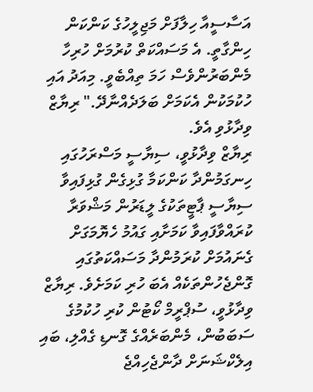އަސާސީއާ ހިލާފަށް މަޖިލީހުގެ ކަންކަން ހިންގާތީ. އެ މަސައްކަތް ކުރުމަށް ހުރިހާ މެންބަރުންވެސް ހަމަ ތިއްބެވީ. މިއަދު އައި ހުކުމަކުން އެކަމަށް ބަލަދެއްނާދޭ." ރިޔާޒް ވިދާޅުވި އެވެ.
ރިޔާޒް ވިދާޅުވީ، ސިޔާސީ މަސްރަހުގައި ހިނގަމުންދާ ކަންކަމާ ގުޅިގެން ގުޅިފައިވާ ސިޔާސީ ޕާޓީތަކުގެ ލީޑަރުން މަޝްވަރާ ކުރައްވާފައިވާ ކަމަށާއި ގައުމު ހެޔޮމަގަށް ގެނައުމަށް ކުރަމުންދާ މަސައްކަތުގައި ގޮންޖެހުންތަކެއް އެބަ ހުރި ކަމަށެވެ. ރިޔާޒް ވިދާޅުވީ، ސުޕްރީމް ކޯޓުން ކުރި ހުކުމުގެ ސަބަބުން، މެންބަރެއްގެ ގޮނޑި ގެއްލި، ބައި އިލެކްޝަނަށް ދާންޖެހިއްޖެ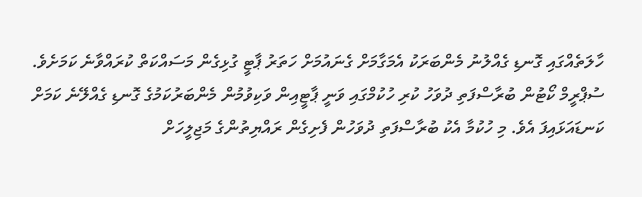ހާލަތެއްގައި ގޮނޑި ގެއްލުނު މެންބަރަކު އެމަގާމަށް ގެނައުމަށް ހަތަރު ޕާޓީ ގުޅިގެން މަސައްކަތް ކުރައްވާނެ ކަމަށެވެ.
ސުޕްރީމް ކޯޓުން ބުރާސްފަތި ދުވަހު ކުރި ހުކުމްގައި ވަނީ ޕާޓީއިން ވަކިވުމުން މެންބަރުކަމުގެ ގޮނޑި ގެއްލޭނެ ކަމަށް ކަނޑައަޅައިފަ އެވެ. މި ހުކުމާ އެކު ބުރާސްފަތި ދުވަހުން ފެށިގެން ރައްޔިތުންގެ މަޖިލީހަށް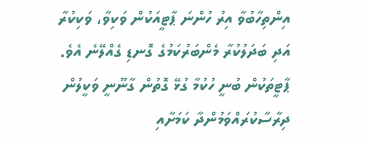އިންތިހާބުވާ އިރު ހުންނަ ޕާޓީއަކުން ވަކިވާ، ވަކިކުރާ އަދި ބަދަލުކުރާ މެންބަރުކަމުގެ ގޮނޑި ގެއްލޭނެ އެވެ.
ޕާޓީތަކުން ބުނީ ހުކުމާ ގުޅޭ ގޮތުން ގާނޫނީ ވަކީލުން ދިރާސާކުރައްވަމުންދާ ކަމަށާއި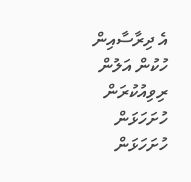އެ ދިރާސާއިން ހުކުން އަލުން ރިވިއުކުރަން ހުށަހަޅަން ހުށަހަޅަން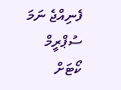ފެނިއްޖެ ނަމަ ސުޕްރީމް ކޯޓަށް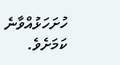ހުށަހަޅުއްވާނެ ކަމަށެވެ.